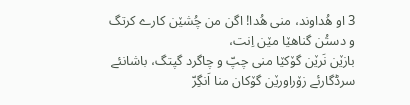3 او هُداوند، منی هُدا! اگن من چُشێن کارے کرتگ و دستُن گناهێا مێن اِنت،
بازێن نَرێن گۆکێا منی چپّ و چاگرد گپتگ، باشانئے سرڈگارئے زۆراورێن گۆکان منا اَنگِرّ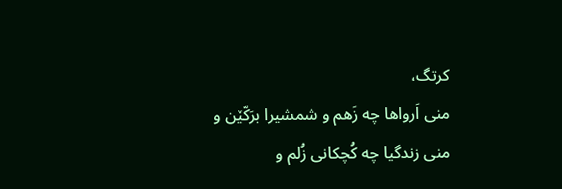کرتگ،
منی اَرواها چه زَهم و شمشیرا برَکّێن و منی زندگیا چه کُچکانی زُلم و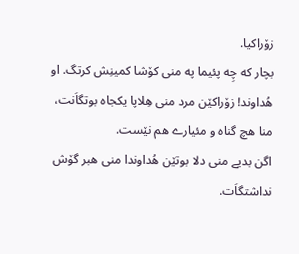زۆراکیا.
بچار که چِه پئیما په منی کۆشا کمینِش کرتگ. او هُداوند! زۆراکێن مرد منی هِلاپا یکجاه بوتگاَنت، منا هچ گناه و مئیارے هم نێست.
اگن بدیے منی دلا بوتێن هُداوندا منی هبر گۆش نداشتگاَت.